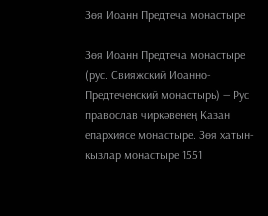Зөя Иоанн Предтеча монастыре

Зөя Иоанн Предтеча монастыре (рус. Свияжский Иоанно-Предтеченский монастырь) — Рус православ чиркәвенең Казан епархиясе монастыре. Зөя хатын-кызлар монастыре 1551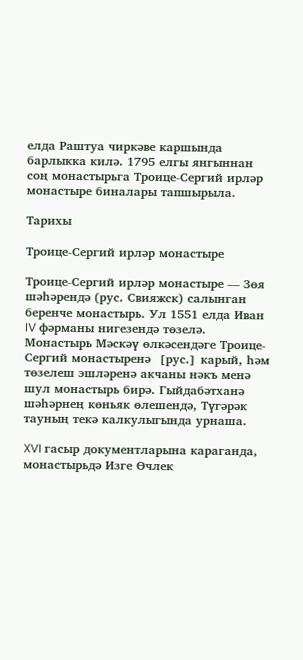елда Раштуа чиркәве каршында барлыкка килә. 1795 елгы янгыннан соң монастырьга Троице-Сергий ирләр монастыре биналары тапшырыла.

Тарихы

Троице-Сергий ирләр монастыре

Троице-Сергий ирләр монастыре — Зөя шәһәрендә (рус. Свияжск) салынган беренче монастырь. Ул 1551 елда Иван IV фәрманы нигезендә төзелә. Монастырь Мәскәү өлкәсендәге Троице-Сергий монастыренә  [рус.] карый, һәм төзелеш эшләренә акчаны нәкъ менә шул монастырь бирә. Гыйдабәтханә шәһәрнең көньяк өлешендә, Түгәрәк тауның текә калкулыгында урнаша.

XVI гасыр документларына караганда, монастырьдә Изге Өчлек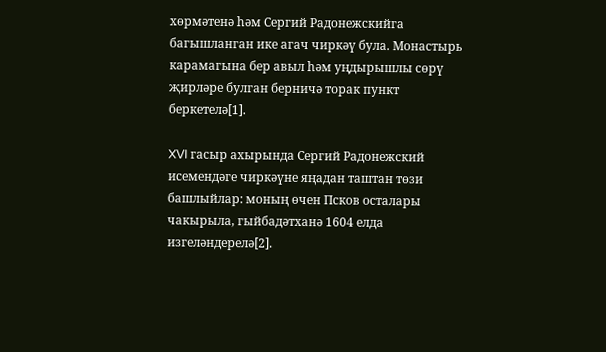хөрмәтенә һәм Сергий Радонежскийга багышланган ике агач чиркәү була. Монастырь карамагына бер авыл һәм уңдырышлы сөрү җирләре булган берничә торак пункт беркетелә[1].

XVI гасыр ахырында Сергий Радонежский исемендәге чиркәүне яңадан таштан төзи башлыйлар: моның өчен Псков осталары чакырыла, гыйбадәтханә 1604 елда изгеләндерелә[2].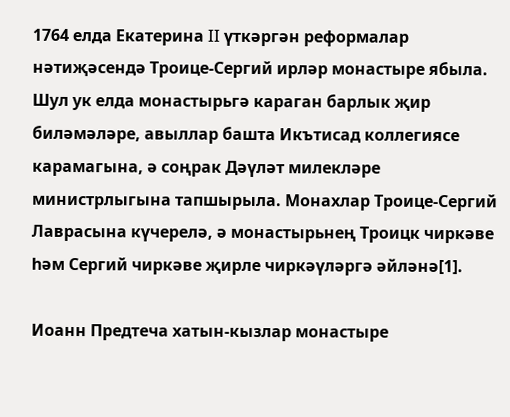1764 елда Екатерина II үткәргән реформалар нәтиҗәсендә Троице-Сергий ирләр монастыре ябыла. Шул ук елда монастырьгә караган барлык җир биләмәләре, авыллар башта Икътисад коллегиясе карамагына, ә соңрак Дәүләт милекләре министрлыгына тапшырыла. Монахлар Троице-Сергий Лаврасына күчерелә, ә монастырьнең Троицк чиркәве һәм Сергий чиркәве җирле чиркәүләргә әйләнә[1].

Иоанн Предтеча хатын-кызлар монастыре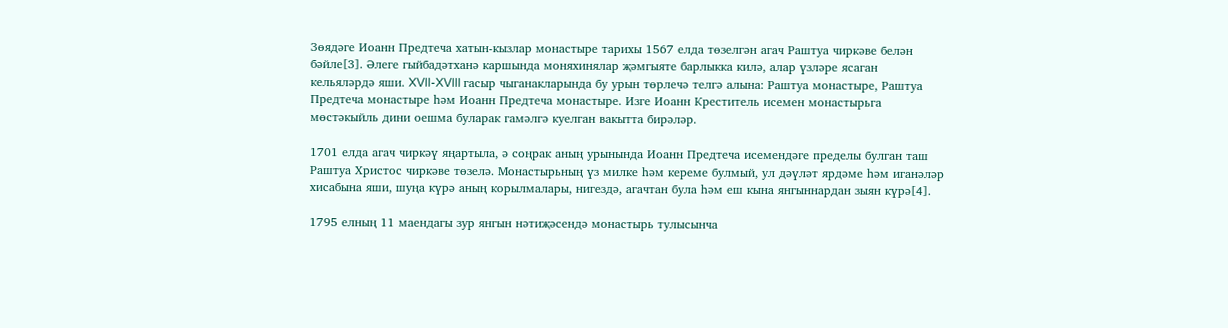Зөядәге Иоанн Предтеча хатын-кызлар монастыре тарихы 1567 елда төзелгән агач Раштуа чиркәве белән бәйле[3]. Әлеге гыйбадәтханә каршында моняхинялар җәмгыяте барлыкка килә, алар үзләре ясаган кельяләрдә яши. XVII-XVIII гасыр чыганакларында бу урын төрлечә телгә алына: Раштуа монастыре, Раштуа Предтеча монастыре һәм Иоанн Предтеча монастыре. Изге Иоанн Креститель исемен монастырьга мөстәкыйль дини оешма буларак гамәлгә куелган вакытта бирәләр.

1701 елда агач чиркәү яңартыла, ә соңрак аның урынында Иоанн Предтеча исемендәге пределы булган таш Раштуа Христос чиркәве төзелә. Монастырьның үз милке һәм кереме булмый, ул дәүләт ярдәме һәм иганәләр хисабына яши, шуңа күрә аның корылмалары, нигездә, агачтан була һәм еш кына янгыннардан зыян күрә[4].

1795 елның 11 маендагы зур янгын нәтиҗәсендә монастырь тулысынча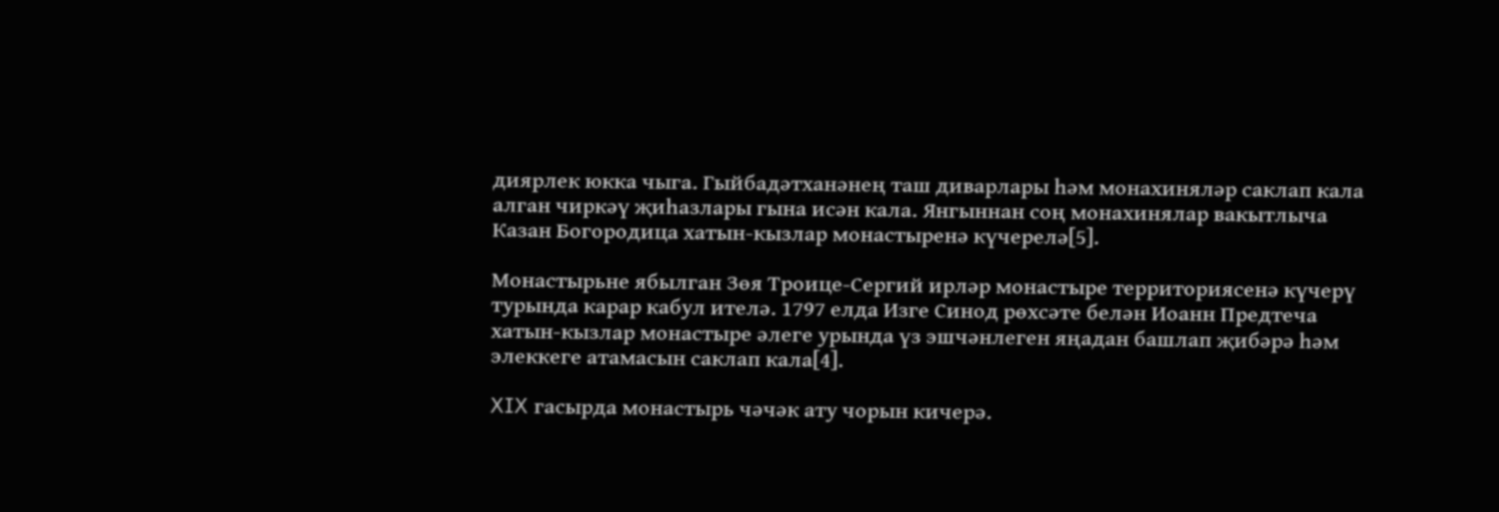диярлек юкка чыга. Гыйбадәтханәнең таш диварлары һәм монахиняләр саклап кала алган чиркәү җиһазлары гына исән кала. Янгыннан соң монахинялар вакытлыча Казан Богородица хатын-кызлар монастыренә күчерелә[5].

Монастырьне ябылган Зөя Троице-Сергий ирләр монастыре территориясенә күчерү турында карар кабул ителә. 1797 елда Изге Синод рөхсәте белән Иоанн Предтеча хатын-кызлар монастыре әлеге урында үз эшчәнлеген яңадан башлап җибәрә һәм элеккеге атамасын саклап кала[4].

XIX гасырда монастырь чәчәк ату чорын кичерә.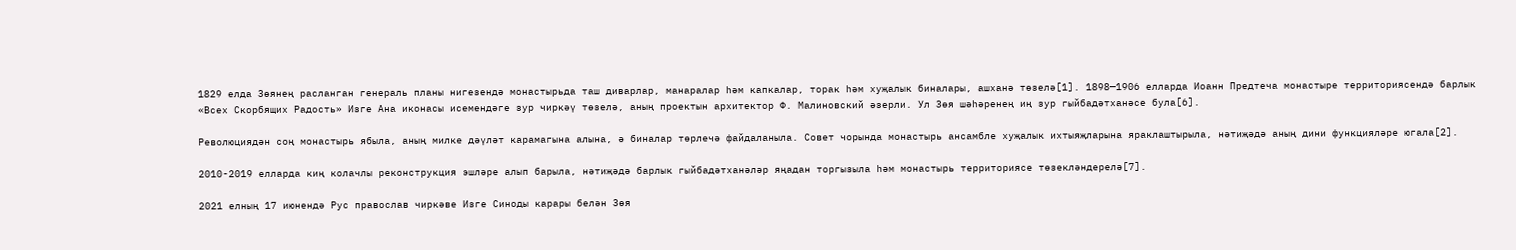1829 елда Зөянең расланган генераль планы нигезендә монастырьда таш диварлар, манаралар һәм капкалар, торак һәм хуҗалык биналары, ашханә төзелә[1]. 1898—1906 елларда Иоанн Предтеча монастыре территориясендә барлык «Всех Скорбящих Радость» Изге Ана иконасы исемендәге зур чиркәү төзелә, аның проектын архитектор Ф. Малиновский әзерли. Ул Зөя шәһәренең иң зур гыйбадәтханәсе була[6].

Революциядән соң монастырь ябыла, аның милке дәүләт карамагына алына, ә биналар төрлечә файдаланыла. Совет чорында монастырь ансамбле хуҗалык ихтыяҗларына яраклаштырыла, нәтиҗәдә аның дини функцияләре югала[2].

2010-2019 елларда киң колачлы реконструкция эшләре алып барыла, нәтиҗәдә барлык гыйбадәтханәләр яңадан торгызыла һәм монастырь территориясе төзекләндерелә[7].

2021 елның 17 июнендә Рус православ чиркәве Изге Синоды карары белән Зөя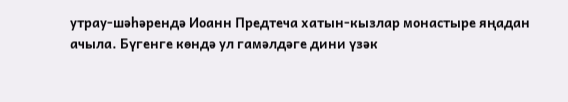утрау-шәһәрендә Иоанн Предтеча хатын-кызлар монастыре яңадан ачыла. Бүгенге көндә ул гамәлдәге дини үзәк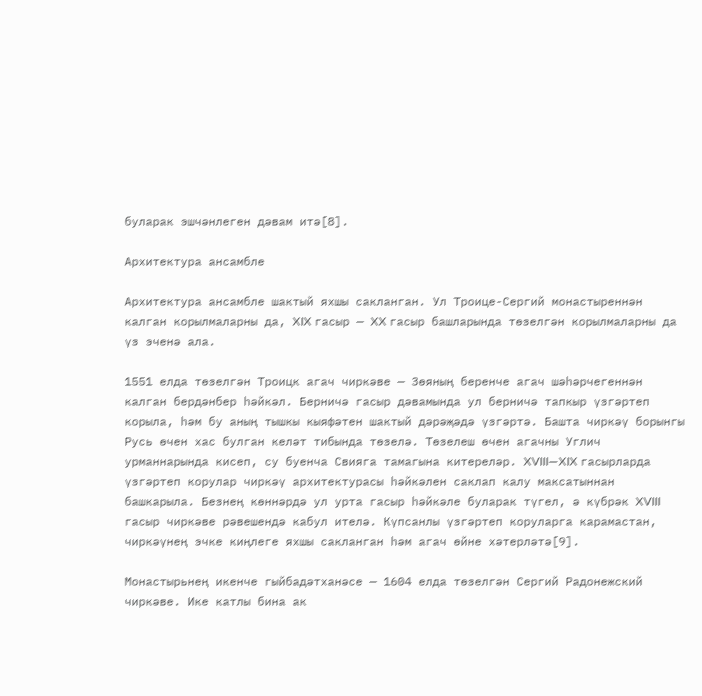буларак эшчәнлеген дәвам итә[8].

Архитектура ансамбле

Архитектура ансамбле шактый яхшы сакланган. Ул Троице-Сергий монастыреннән калган корылмаларны да, XIX гасыр — XX гасыр башларында төзелгән корылмаларны да үз эченә ала.

1551 елда төзелгән Троицк агач чиркәве — Зөяның беренче агач шәһәрчегеннән калган бердәнбер һәйкәл. Берничә гасыр дәвамында ул берничә тапкыр үзгәртеп корыла, һәм бу аның тышкы кыяфәтен шактый дәрәҗәдә үзгәртә. Башта чиркәү борынгы Русь өчен хас булган келәт тибында төзелә. Төзелеш өчен агачны Углич урманнарында кисеп, су буенча Свияга тамагына китереләр. XVIII—XIX гасырларда үзгәртеп корулар чиркәү архитектурасы һәйкәлен саклап калу максатыннан башкарыла. Безнең көннәрдә ул урта гасыр һәйкәле буларак түгел, ә күбрәк XVIII гасыр чиркәве рәвешендә кабул ителә. Күпсанлы үзгәртеп коруларга карамастан, чиркәүнең эчке киңлеге яхшы сакланган һәм агач өйне хәтерләтә[9].

Монастырьнең икенче гыйбадәтханәсе — 1604 елда төзелгән Сергий Радонежский чиркәве. Ике катлы бина ак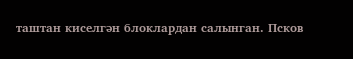таштан киселгән блоклардан салынган. Псков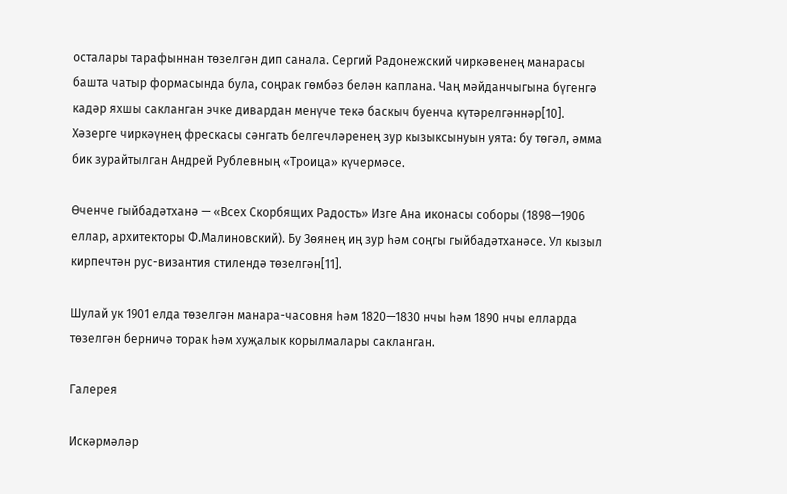осталары тарафыннан төзелгән дип санала. Сергий Радонежский чиркәвенең манарасы башта чатыр формасында була, соңрак гөмбәз белән каплана. Чаң мәйданчыгына бүгенгә кадәр яхшы сакланган эчке дивардан менүче текә баскыч буенча күтәрелгәннәр[10]. Хәзерге чиркәүнең фрескасы сәнгать белгечләренең зур кызыксынуын уята: бу төгәл, әмма бик зурайтылган Андрей Рублевның «Троица» күчермәсе.

Өченче гыйбадәтханә — «Всех Скорбящих Радость» Изге Ана иконасы соборы (1898—1906 еллар, архитекторы Ф.Малиновский). Бу Зөянең иң зур һәм соңгы гыйбадәтханәсе. Ул кызыл кирпечтән рус-византия стилендә төзелгән[11].

Шулай ук 1901 елда төзелгән манара-часовня һәм 1820—1830 нчы һәм 1890 нчы елларда төзелгән берничә торак һәм хуҗалык корылмалары сакланган.

Галерея

Искәрмәләр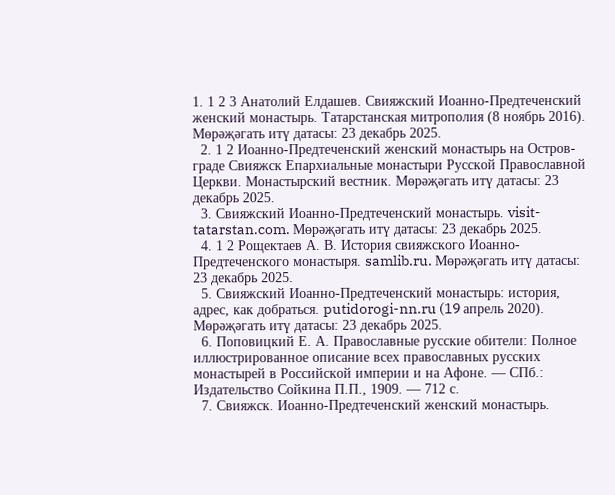1. 1 2 3 Анатолий Елдашев. Свияжский Иоанно-Предтеченский женский монастырь. Татарстанская митрополия (8 ноябрь 2016). Мөрәҗәгать итү датасы: 23 декабрь 2025.
  2. 1 2 Иоанно-Предтеченский женский монастырь на Остров-граде Свияжск Епархиальные монастыри Русской Православной Церкви. Монастырский вестник. Мөрәҗәгать итү датасы: 23 декабрь 2025.
  3. Свияжский Иоанно-Предтеченский монастырь. visit-tatarstan.com. Мөрәҗәгать итү датасы: 23 декабрь 2025.
  4. 1 2 Рощектаев А. В. История свияжского Иоанно-Предтеченского монастыря. samlib.ru. Мөрәҗәгать итү датасы: 23 декабрь 2025.
  5. Свияжский Иоанно-Предтеченский монастырь: история, адрес, как добраться. putidorogi-nn.ru (19 апрель 2020). Мөрәҗәгать итү датасы: 23 декабрь 2025.
  6. Поповицкий Е. А. Православные русские обители: Полное иллюстрированное описание всех православных русских монастырей в Российской империи и на Афоне. — СПб.: Издательство Сойкина П.П., 1909. — 712 с.
  7. Свияжск. Иоанно-Предтеченский женский монастырь.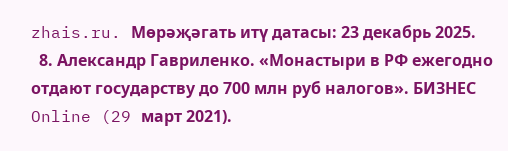zhais.ru. Мөрәҗәгать итү датасы: 23 декабрь 2025.
  8. Александр Гавриленко. «Монастыри в РФ ежегодно отдают государству до 700 млн руб налогов». БИЗНЕС Online (29 март 2021).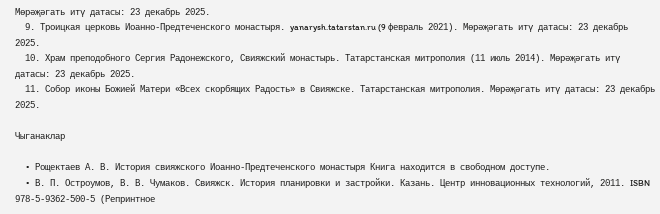Мөрәҗәгать итү датасы: 23 декабрь 2025.
  9. Троицкая церковь Иоанно-Предтеченского монастыря. yanarysh.tatarstan.ru (9 февраль 2021). Мөрәҗәгать итү датасы: 23 декабрь 2025.
  10. Храм преподобного Сергия Радонежского, Свияжский монастырь. Татарстанская митрополия (11 июль 2014). Мөрәҗәгать итү датасы: 23 декабрь 2025.
  11. Собор иконы Божией Матери «Всех скорбящих Радость» в Свияжске. Татарстанская митрополия. Мөрәҗәгать итү датасы: 23 декабрь 2025.

Чыганаклар

  • Рощектаев А. В. История свияжского Иоанно-Предтеченского монастыря Книга находится в свободном доступе.
  • В. П. Остроумов, В. В. Чумаков. Свияжск. История планировки и застройки. Казань. Центр инновационных технологий, 2011. ISBN 978-5-9362-500-5 (Репринтное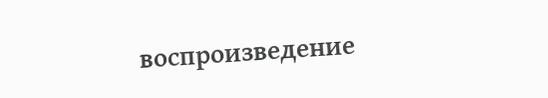воспроизведение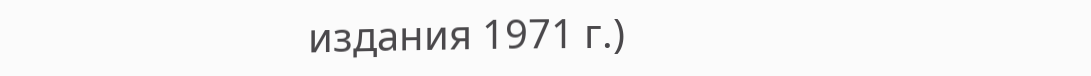издания 1971 г.)